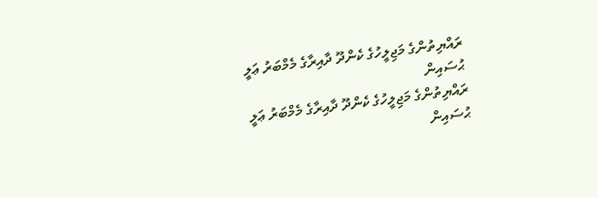ރައްޔިތުންގެ މަޖިލީހުގެ ކެންދޫ ދާއިރާގެ މެމްބަރު ޢަލީ ޙުސައިން
ރައްޔިތުންގެ މަޖިލީހުގެ ކެންދޫ ދާއިރާގެ މެމްބަރު ޢަލީ ޙުސައިން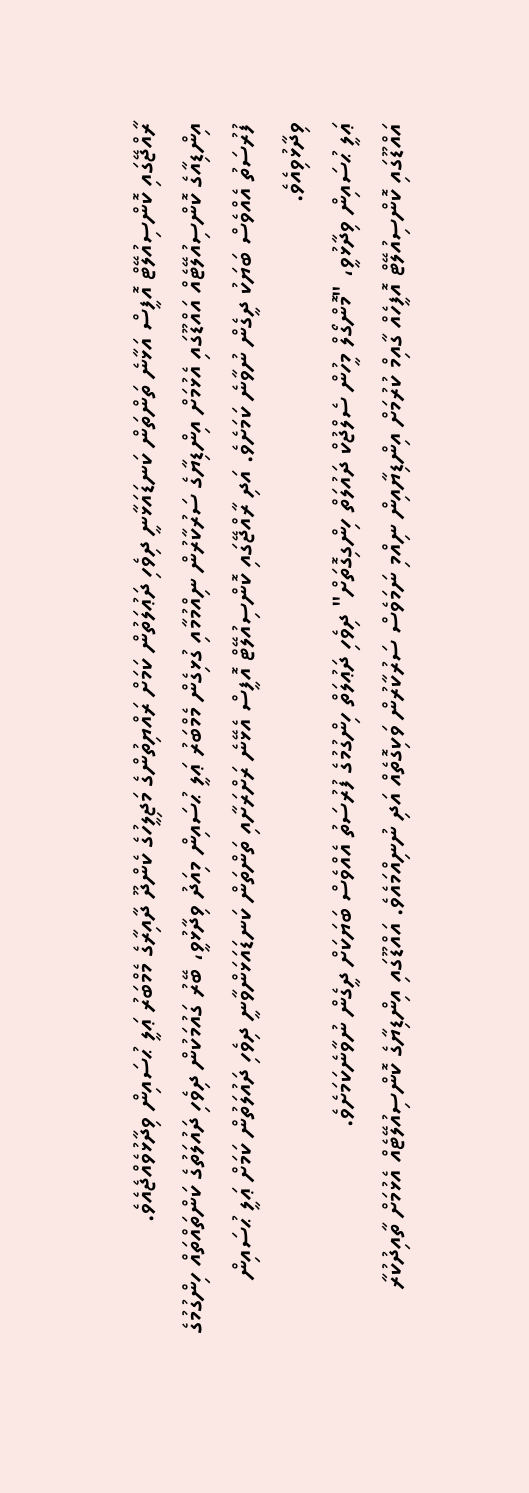ރާއްޖޭގައި ކޮންސިއުލޭޓް އޮފީސް އަޅާނެ ތަންތަން ކަނޑައަޅާނީ ދިވެހި ދަޢުލަތުން ކަމަށް ރައްޔިތުންގެ މަޖިލީހުގެ ކެންދޫ ދާއިރާގެ މެމްބަރު ޢަލީ ޙުސައިން ވިދާޅުވެއްޖެއެވެ.
އިންޑިއާގެ ކޮންސިއުލޭޓެއް އައްޑޫގައި އެޅުމަށް އިންޑިޔާގެ ސަރުކާރުން ނިއްމުމާއި ގުޅިގެން މެމްބަރު ޢަލީ ޙުސައިން މިއަދު ވިދާޅުވީ، ބޭރު ގައުމަކުން ދިވެހި ދައުލަތުގެ ކަންތައްތައް ހިންގުމުގެ ފުރުސަތު އެއްވެސް ބަޔަކު ދީގެން ނުވާނެ ކަމަށެވެ. އަދި ރާއްޖޭގައި ކޮންސިއުލޭޓް އޮފީސް އެޅޭނެ ރަށްރަށާއި ތަންތަން ކަނޑައަޅަންވާނީ ދިވެހި ދައުލަތުން ކަމަށް ޢަލީ ޙުސައިން ވިދާޅުވިއެވެ.
ޢަލީ ޙުސައިން ވިދާޅުވީ، "މޮންގޯލް މީހުން ސެލްޖުކް ދައުލަތް ހިންގިގޮތަށް" ދިވެހި ދަޢުލަތް ހިންގުމުގެ ފުރުސަތު އެއްވެސް ބަޔަކަށް ދީގެން ނުވާނެކަމަށެވެ.
އައްޑޫގައި ކޮންސިއުލޭޓް އޮފީހެއް ގާއިމް ކުރުމަށް އިންޑިޔާއިން ނިއްމި ނަމަވެސް ސަރުކާރުން ވަކިގޮތެއް އަދި ނުނިއްމައެވެ. އައްޑޫގައި އިންޑިޔާގެ ކޮންސިއުލޭޓެއް އެޅުމަށް ތާއިދުކުރާ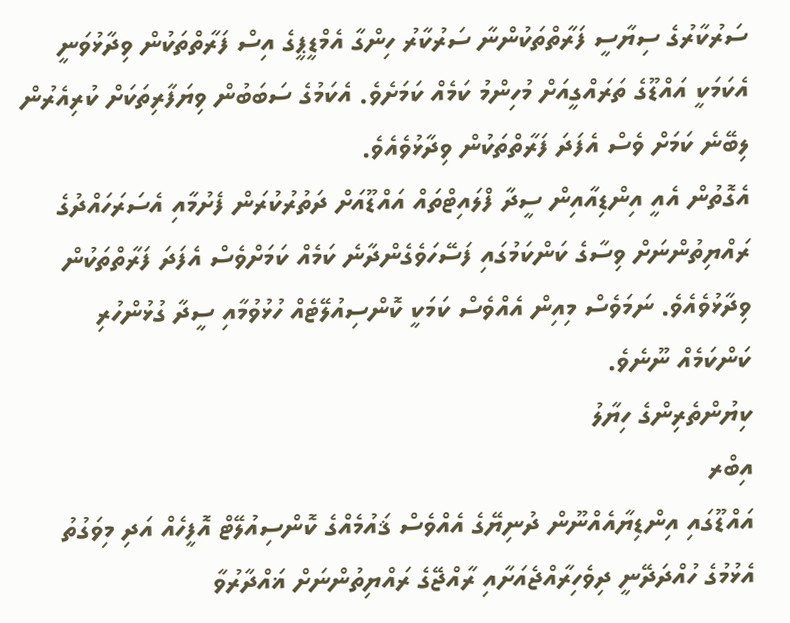ސަރުކާރުގެ ސިޔާސީ ފަރާތްތަކުންނާ ސަރުކާރު ހިންގާ އެމްޑީޕީގެ އިސް ފަރާތްތަކުން ވިދާޅުވަނީ އެކަމަކީ އައްޑޫގެ ތަރައްގީއަށް މުހިންމު ކަމެއް ކަމަށެވެ. އެކަމުގެ ސަބަބުން ވިޔަފާރިތަކަށް ކުރިއެރުން ލިބޭނެ ކަމަށް ވެސް އެފަދަ ފަރާތްތަކުން ވިދާޅުވެއެވެ.
އެގޮތުން އެއީ އިންޑިއާއިން ސީދާ ފްލައިޓްތައް އައްޑޫއަށް ދަތުރުކުރަން ފެށުމާއި އެސަރަހައްދުގެ ރައްޔިތުންނަށް ވިސާގެ ކަންކަމުގައި ފަސޭހަވެގެންދާނެ ކަމެއް ކަމަށްވެސް އެފަދަ ފަރާތްތަކުން ވިދާޅުވެއެވެ. ނަމަވެސް މިއިން އެއްވެސް ކަމަކީ ކޮންސިއުލޭޓެއް ހުޅުވުމާއި ސީދާ ގުޅުންހުރި ކަންކަމެއް ނޫނެވެ.
ކިޔުންތެރިންގެ ހިޔާލު
އިބްރ
އައްޑޫގައި އިންޑިޔާއެއްނޫން ދުނިޔޭގެ އެއްވެސް ޤައުމެއްގެ ކޮންސިއުލޭޓް އޮފީހެއް އަދި މިވަގުތު އެޅުމުގެ ހުއްދަދޭނީ ދިވެހިރާއްޖެއަށާއި ރާއްޖޭގެ ރައްޔިތުންނަށް ޣައްދާރުވާ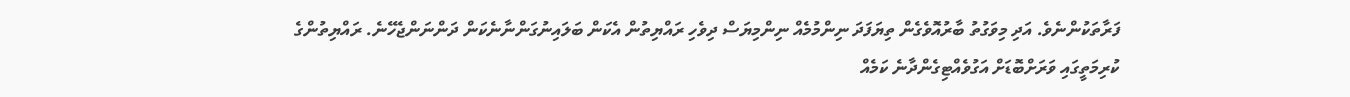ފަރާތަކުންނެވެ. އަދި މިވަގުތު ބާރުއޮވެގެން ތިޔަފަދަ ނިންމުމެއް ނިންމިޔަސް ދިވެހި ރައްޔިތުން އެކަން ބަލައިނުގަންނާނެކަން ދަންނަންޖެހޭނެ. ރައްޔިތުންގެ ކުރިމަތީގައި ވަރަށްބޮޑަށް އަގުވެއްޓިގެންދާނެ ކަމެއް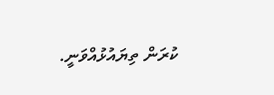ކުރަން ތިޔައުޅުއްވަނީ.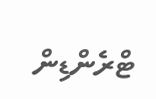ޓްރެންޑިން